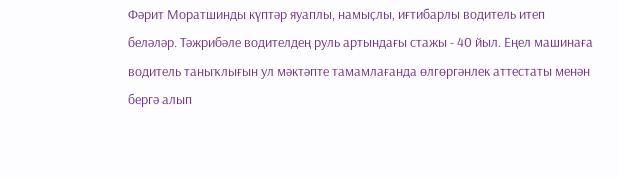Фәрит Моратшинды күптәр яуаплы, намыҫлы, иғтибарлы водитель итеп беләләр. Тәжрибәле водителдең руль артындағы стажы - 40 йыл. Еңел машинаға водитель таныҡлығын ул мәктәпте тамамлағанда өлгөргәнлек аттестаты менән бергә алып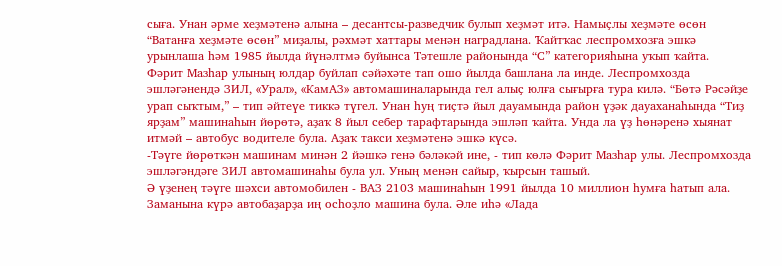сыға. Унан әрме хеҙмәтенә алына – десантсы-разведчик булып хеҙмәт итә. Намыҫлы хеҙмәте өсөн “Ватанға хеҙмәте өсөн” миҙалы, рәхмәт хаттары менән наградлана. Ҡайтҡас леспромхозға эшкә урынлаша һәм 1985 йылда йүнәлтмә буйынса Тәтешле районында “С” категорияһына уҡып ҡайта.
Фәрит Мазһар улының юлдар буйлап сәйәхәте тап ошо йылда башлана ла инде. Леспромхозда эшләгәнендә ЗИЛ, «Урал», «КамАЗ» автомашиналарында гел алыҫ юлға сығырға тура килә. “Бөтә Рәсәйҙе урап сыҡтым,” – тип әйтеүе тиккә түгел. Унан һуң тиҫтә йыл дауамында район үҙәк дауаханаһында “Тиҙ ярҙам” машинаһын йөрөтә, аҙаҡ 8 йыл себер тарафтарында эшләп ҡайта. Унда ла үҙ һөнәренә хыянат итмәй – автобус водителе була. Аҙаҡ такси хеҙмәтенә эшкә күсә.
-Тәүге йөрөткән машинам минән 2 йәшкә генә бәләкәй ине, - тип көлә Фәрит Мазһар улы. Леспромхозда эшләгәндәге ЗИЛ автомашинаһы була ул. Уның менән сайыр, ҡырсын ташый.
Ә үҙенең тәүге шәхси автомобилен - ВАЗ 2103 машинаһын 1991 йылда 10 миллион һумға һатып ала. Заманына күрә автобаҙарҙа иң осһоҙло машина була. Әле иһә «Лада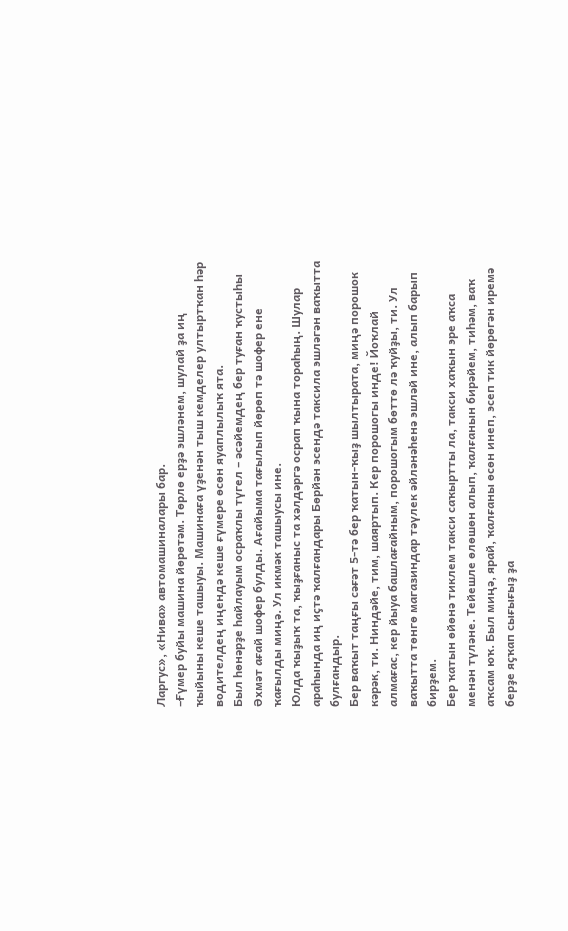Ларгус», «Нива» автомашиналары бар.
–Ғүмер буйы машина йөрөтәм. Төрлө ерҙә эшләнем, шулай ҙа иң ҡыйыны кеше ташыуы. Машинаға үҙенән тыш кемделер ултыртҡан һәр водителдең иңендә кеше ғүмере өсөн яуаплылыҡ ята.
Был һөнәрҙе һайлауым осраҡлы түгел – әсәйемдең бер туған ҡустыһы Әхмәт ағай шофер булды. Ағайыма тағылып йөрөп тә шофер ене ҡағылды миңә. Ул икмәк ташыусы ине.
Юлда ҡыҙыҡ та, ҡыҙғаныс та хәлдәргә осрап ҡына тораһың. Шулар араһында иң иҫтә ҡалғандары Бөрйән эсендә таксила эшләгән ваҡытта булғандыр.
Бер ваҡыт таңғы сәғәт 5-тә бер ҡатын-ҡыҙ шылтырата, миңә порошок кәрәк, ти. Ниндәйе, тим, шаяртып. Кер порошогы инде! Йоҡлай алмағас, кер йыуа башлағайным, порошогым бөттө лә ҡуйҙы, ти. Ул ваҡытта төнгө магазиндар тәүлек әйләнәһенә эшләй ине, алып барып бирҙем.
Бер ҡатын өйөнә тиклем такси саҡыртты ла, такси хаҡын эре аҡса менән түләне. Тейешле өлөшөн алып, ҡалғанын бирәйем, тиһәм, ваҡ аҡсам юҡ. Был миңә, ярай, ҡалғаны өсөн инеп, эсеп тик йөрөгән иремә берҙе яҫҡап сығығыҙ ҙа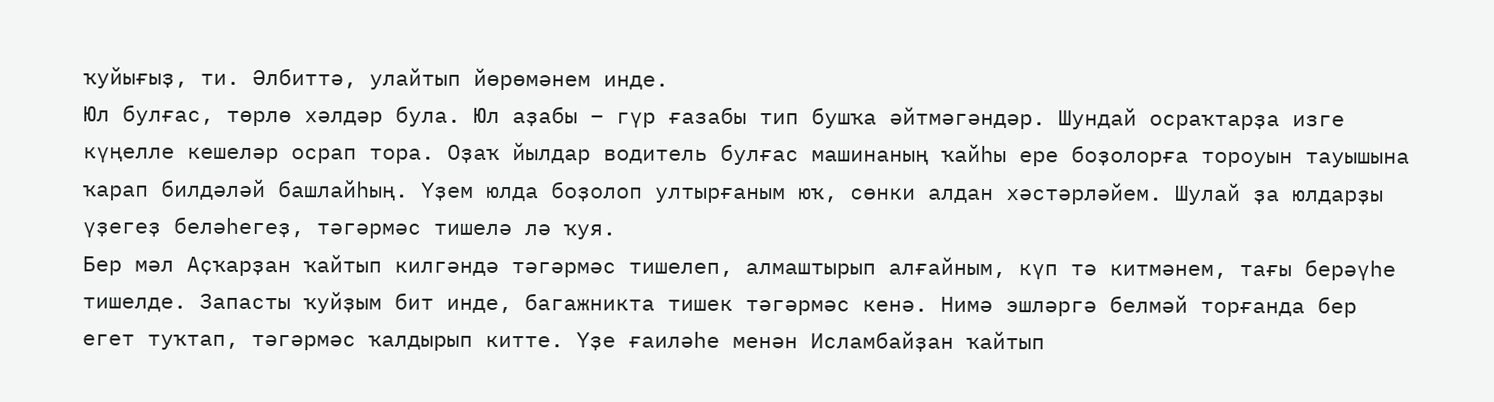ҡуйығыҙ, ти. Әлбиттә, улайтып йөрөмәнем инде.
Юл булғас, төрлө хәлдәр була. Юл аҙабы – гүр ғазабы тип бушҡа әйтмәгәндәр. Шундай осраҡтарҙа изге күңелле кешеләр осрап тора. Оҙаҡ йылдар водитель булғас машинаның ҡайһы ере боҙолорға тороуын тауышына ҡарап билдәләй башлайһың. Үҙем юлда боҙолоп ултырғаным юҡ, сөнки алдан хәстәрләйем. Шулай ҙа юлдарҙы үҙегеҙ беләһегеҙ, тәгәрмәс тишелә лә ҡуя.
Бер мәл Аҫҡарҙан ҡайтып килгәндә тәгәрмәс тишелеп, алмаштырып алғайным, күп тә китмәнем, тағы берәүһе тишелде. Запасты ҡуйҙым бит инде, багажникта тишек тәгәрмәс кенә. Нимә эшләргә белмәй торғанда бер егет туҡтап, тәгәрмәс ҡалдырып китте. Үҙе ғаиләһе менән Исламбайҙан ҡайтып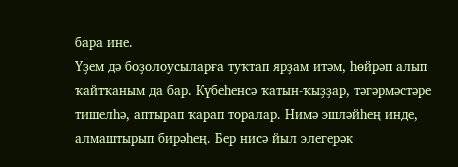бара ине.
Үҙем дә боҙолоусыларға туҡтап ярҙам итәм, һөйрәп алып ҡайтҡаным да бар. Күбеһенсә ҡатын-ҡыҙҙар, тәгәрмәстәре тишелһә, аптырап ҡарап торалар. Нимә эшләйһең инде, алмаштырып бирәһең. Бер нисә йыл элегерәк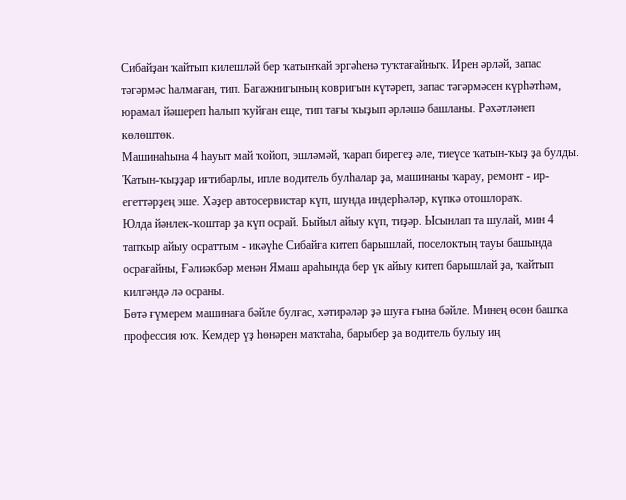Сибайҙан ҡайтып килешләй бер ҡатынҡай эргәһенә туҡтағайныҡ. Ирен әрләй, запас тәгәрмәс һалмаған, тип. Багажнигының ковригын күтәреп, запас тәгәрмәсен күрһәтһәм, юрамал йәшереп һалып ҡуйған еще, тип тағы ҡыҙып әрләшә башланы. Рәхәтләнеп көлөштөк.
Машинаһына 4 һауыт май ҡойоп, эшләмәй, ҡарап бирегеҙ әле, тиеүсе ҡатын-ҡыҙ ҙа булды. Ҡатын-ҡыҙҙар иғтибарлы, ипле водитель булһалар ҙа, машинаны ҡарау, ремонт - ир-егеттәрҙең эше. Хәҙер автосервистар күп, шунда индерһәләр, күпкә отошлораҡ.
Юлда йәнлек-ҡоштар ҙа күп осрай. Быйыл айыу күп, тиҙәр. Ысынлап та шулай, мин 4 тапҡыр айыу осраттым - икәүһе Сибайға китеп барышлай, поселоктың тауы башында осрағайны, Ғәлиәкбәр менән Ямаш араһында бер үк айыу китеп барышлай ҙа, ҡайтып килгәндә лә осраны.
Бөтә ғүмерем машинаға бәйле булғас, хәтирәләр ҙә шуға ғына бәйле. Минең өсөн башҡа профессия юҡ. Кемдер үҙ һөнәрен маҡтаһа, барыбер ҙа водитель булыу иң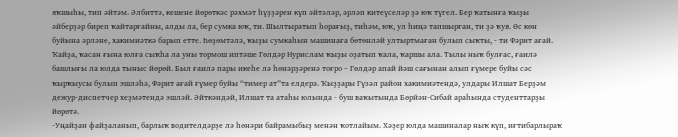яҡшыһы, тип әйтәм. Әлбиттә, кешене йөрөткәс рәхмәт һүҙҙәрен күп әйтәләр, әрләп китеүселәр ҙә юҡ түгел. Бер ҡатынға ҡыҙы әйберҙәр биреп ҡайтарғайны, алды ла, бер сумка юҡ, ти. Шылтыратып һорағыҙ, тиһәм, юҡ, ул һиңә тапшырған, ти ҙә ҡуя. Өс көн буйына әрләне, хакимиәткә барып етте. Һөҙөмтәлә, ҡыҙы сумкаһын машинаға бөтөнләй ултыртмаған булып сыҡты, - ти Фәрит ағай.
Ҡайҙа, ҡасан ғына юлға сыҡһа ла уны тормош иптәше Гөлдәр Нурислам ҡыҙы оҙатып ҡала, ҡаршы ала. Тылы ныҡ булғас, ғаилә башлығы ла юлда тыныс йөрөй. Был ғаилә пары икеһе лә һөнәрҙәренә тоғро – Гөлдәр апай йәш сағынан алып ғүмере буйы сәс ҡырҡыусы булып эшләһә, Фәрит ағай ғүмер буйы “тимер ат”та елдерә. Ҡыҙҙары Гүзәл район хакимиәтендә, улдары Илшат Берҙәм дежур-диспетчер хеҙмәтендә эшләй. Әйткәндәй, Илшат та атаһы юлында - буш ваҡытында Бөрйән-Сибай араһында студенттарҙы йөрөтә.
-Уңайҙан файҙаланып, барлыҡ водителдәрҙе лә һөнәри байрамыбыҙ менән ҡотлайым. Хәҙер юлда машиналар ныҡ күп, иғтибарлыраҡ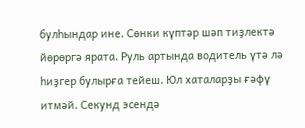булһындар ине. Сөнки күптәр шәп тиҙлектә йөрөргә ярата. Руль артында водитель үтә лә һиҙгер булырға тейеш. Юл хаталарҙы ғәфү итмәй. Секунд эсендә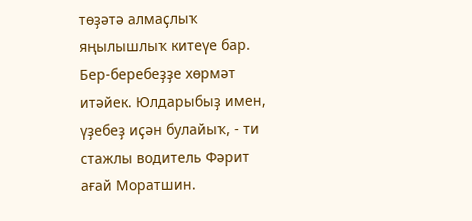төҙәтә алмаҫлыҡ яңылышлыҡ китеүе бар. Бер-беребеҙҙе хөрмәт итәйек. Юлдарыбыҙ имен, үҙебеҙ иҫән булайыҡ, - ти стажлы водитель Фәрит ағай Моратшин.